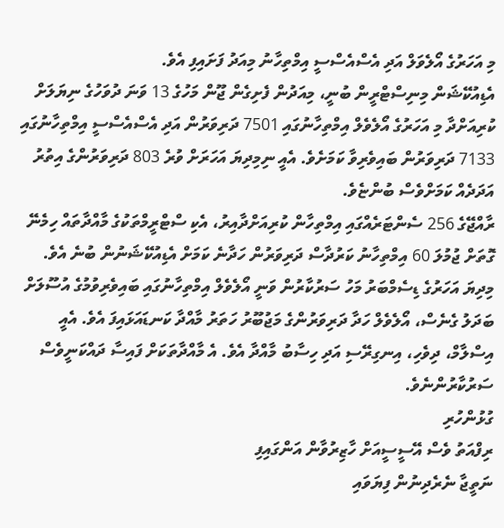މި އަހަރުގެ އޯލެވަލް އަދި އެސްއެސްސީ އިމްތިހާނު މިއަދު ފަށައިފި އެވެ.
އެޑިއުކޭޝަން މިނިސްޓްރީން ބުނީ، މިއަދުން ފެށިގެން ޖޫން މަހުގެ 13 ވަނަ ދުވަހުގެ ނިޔަލަށް ކުރިއަށްދާ މި އަހަރުގެ އޯލެވެލް އިމްތިހާނުގައި 7501 ދަރިވަރުން އަދި އެސްއެސްސީ އިމްތިހާނުގައި 7133 ދަރިވަރުން ބައިވެރިވާ ކަމަށެވެ. އެއީ ނިމިދިޔަ އަހަރަށް ވުރެ 803 ދަރިވަރުންގެ އިތުރު އަދަދެއް ކަމަށްވެސް ބުންޏެވެ.
ރާއްޖޭގެ 256 ސެންޓަރެއްގައި އިމްތިހާން ކުރިއަށްދާއިރު، އެކި ސްޓްރީމްތަކުގެ މާއްދާތައް ހިމެނޭ ގޮތަށް ޖުމުލަ 60 އިމްތިހާނު ކަރުދާސް ދަރިވަރުން ހަދާނެ ކަމަށް އެޑިއުކޭޝަނުން ބުނެ އެވެ.
މިދިޔަ އަހަރުގެ ޑިސެމްބަރު މަހު ސަރުކާރުން ވަނީ އޯލެވެލް އިމްތިހާނުގައި ބައިވެރިވުމުގެ އުސޫލަށް ބަދަލު ގެނެސް، އޯލެވެލް ހަދާ ދަރިވަރުންގެ މަޖުބޫރު ހަތަރު މާއްދާ ކަނޑައަޅައިފަ އެވެ. އެއީ އިސްލާމް، ދިވެހި، އިނގިރޭސި އަދި ހިސާބު މާއްދާ އެވެ. އެ މާއްދާތަކަށް ފައިސާ ދައްކަނީވެސް ސަރުކާރުންނެވެ.
ގުޅުންހުރި
ރިފްއަތު ވެސް އޭސީސީއަށް ހާޒިރުވާން އަންގައިފި
ނަތީޖާ ނެރެދިނުން ފިޔަވައި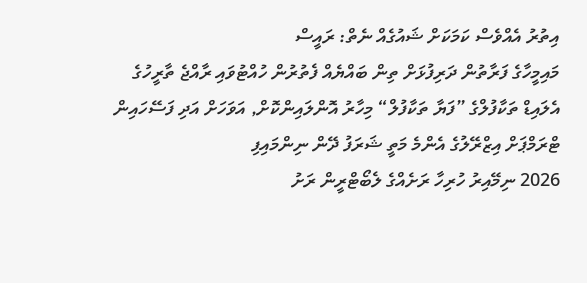އިތުރު އެއްވެސް ކަމަކަށް ޝައުގެއް ނެތް: ރައީސް
މައިމީހާގެ ފަރާތުން ދަރިފުޅަށް ތިން ބައްޔެއް ފެތުރުން ހުއްޓުވައި ރާއްޖެ ތާރީހުގެ
އެލައިޑް ތަކާފުލްގެ ”ފަޔާ ތަކާފުލް“ މިހާރު އޮންލައިންކޮށް, އަވަހަށް އަދި ފަސޭހައިން
ޓްރަމްޕަށް އިޒްރޭލުގެ އެންމެ މަތީ ޝަރަފު ދޭން ނިންމައިފި
2026 ނިމޭއިރު ހުރިހާ ރަށެއްގެ ލެބޯޓްރީން ރަށު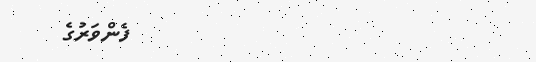ފެންވަރުގެ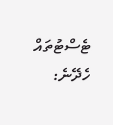ޓެސްޓުތައް ހެދޭނެ: